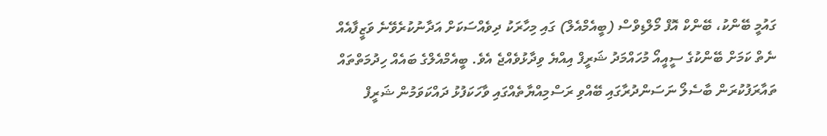ގައުމީ ބޭންކު، ބޭންކް އޮފް މޯލްޑިވްސް (ބީއެމްއެލް) ގައި މިހާރަކު ދިވެއްސަކަށް އަދާނުކުރެވޭނެ ވަޒީފާއެއް ނެތް ކަމަށް ބޭންކުގެ ސީއީއޯ މުހައްމަދު ޝަރީފް އިއްޔެ ވިދާޅުވެއްޖެ އެވެ. ބީއެމްއެލްގެ ބައެއް ހިދުމަތްތައް ތައާރަފުކުރަން ބާސެލޯ ނަސަންދުރާގައި ބޭއްވި ރަސްމިއްޔާތެއްގައި ވާހަކަފުޅު ދައްކަވަމުން ޝަރީފް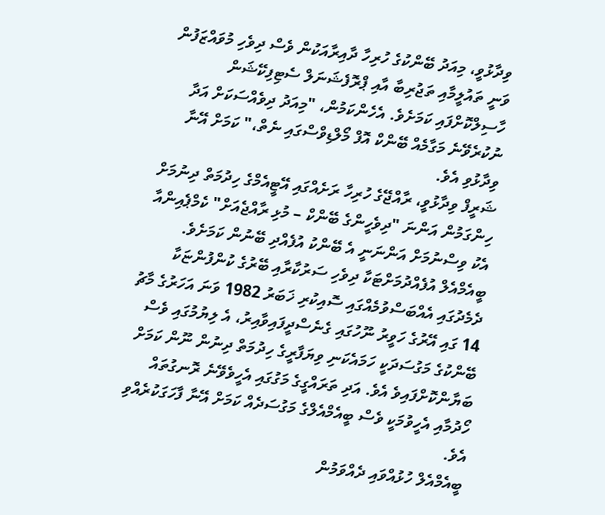ވިދާޅުވީ، މިއަދު ބޭންކުގެ ހުރިހާ ދާއިރާއަކުން ވެސް ދިވެހި މުވައްޒަފުން ވަނީ ތައުލީމާއި ތަޖުރިބާ އާއި ޕްރޮފެޝަނަލް ސެޓިފިކޭޝަން ހާސިލްކޮށްފައި ކަމަށެވެ. އެހެންކަމުން، "މިއަދު ދިވެއްސަކަށް އަދާ ނުކުރެވޭނެ މަގާމެއް ބޭންކް އޮފް މޯލްޑިވްސްގައި ނެތް،" ކަމަށް އޭނާ ވިދާޅުވި އެވެ.
ޝަރީފް ވިދާޅުވީ، ރާއްޖޭގެ ހުރިހާ ރަށެއްގައި އޭޓީއެމްގެ ހިދުމަތް ދިނުމަށް ހިންގަމުން އަންނަ "ދިވެހީންގެ ބޭންކް – މުޅި ރާއްޖެއަށް" ކެމްޕެއިންއާ އެކު ވިސްނުމަށް އަންނަނީ އެ ބޭންކު އުފެއްދި ބޭނުން ކަމަށެވެ. ބީއެމްއެލް އުފެއްދުމަށްޓަކާ ދިވެހި ސަރުކާރާއި ބޭރުގެ ކުންފުންޏަކާ ދެމެދުގައި އެއްބަސްވުމެއްގައި ސޮއިކުރި ޚަބަރު 1982 ވަނަ އަހަރުގެ މާޗު 14 ގައި އޭރުގެ ހަވީރު ނޫހުގައި ގެނެސްދީފައިވާއިރު، އެ ލިޔުމުގައި ވެސް ބޭންކުގެ މަގުސަދަކީ ހަމައެކަނި ވިޔަފާރީގެ ހިދުމަތް ދިނުން ނޫން ކަމަށް ބަޔާންކޮށްފައިވެ އެވެ. އަދި ތަރައްގީގެ މަގުގައި އެހީވެވޭނެ ރޮނގުތައް ހޯދުމާއި އެހީވުމަކީ ވެސް ބީއެމްއެލްގެ މަގުސަދެއް ކަމަށް އޭނާ ފާހަގަކުރެއްވި އެވެ.
ބީއެމްއެލް ހުޅުއްވައި ދެއްވަމުން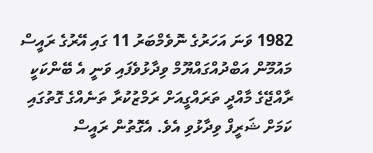1982 ވަނަ އަހަރުގެ ނޮވެމްބަރު 11 ގައި އޭރުގެ ރައީސް މައުމޫން އަބްދުއްގައްޔޫމް ވިދާޅުވެފައި ވަނީ އެ ބޭންކަކީ ރާއްޖޭގެ މާއްދީ ތަރައްގީއަށް ރަމްޒުކުރާ ތަނެއްގެ ގޮތުގައި ކަމަށް ޝަރީފް ވިދާޅުވި އެވެ. އެގޮތުން ރައީސް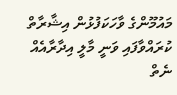މައުމޫންގެ ވާހަކަފުޅުން އިޝާރާތް ކުރައްވާފައި ވަނީ މާލީ އިދާރާއެއް ނެތް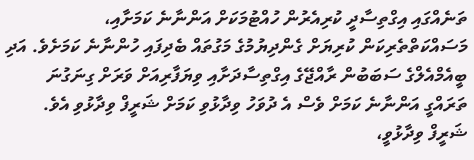ތަނެއްގައި އިގްތިސާދީ ކުރިއެރުން ހުއްޓުމަކަށް އަންނާނެ ކަމަށާއި، މަސައްކަތްތެރިކަން ކުރިޔަށް ގެންދިޔުމުގެ މަގުތައް ބެދިފައި ހުންނާނެ ކަމަށެވެ. އަދި ބީއެމްއެލްގެ ސަބަބުން ރާއްޖޭގެ އިގްތިސާދަށާއި ވިޔަފާރިއަށް ވަރަށް ގިނަގުނަ ތަރައްގީ އަންނާނެ ކަމަށް ވެސް އެ ދުވަހު ވިދާޅުވި ކަމަށް ޝަރީފް ވިދާޅުވި އެވެ.
ޝަރީފް ވިދާޅުވީ،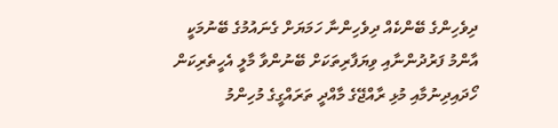ދިވެހިންގެ ބޭންކެއް ދިވެހިންނާ ހަމަޔަށް ގެނައުމުގެ ބޭނުމަކީ އާންމު ފަރުދުންނާއި ވިޔަފާރިތަކަށް ބޭނުންވާ މާލީ އެހީތެރިކަން ހޯދައިދިނުމާއި މުޅި ރާއްޖޭގެ މާއްދީ ތަރައްގީގެ މުހިންމު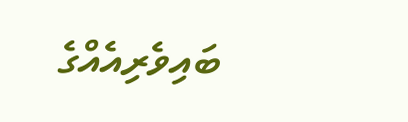ބައިވެރިއެއްގެ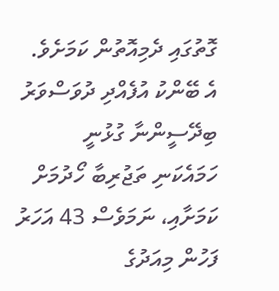ގޮތުގައި ދެމިއޮތުން ކަމަށެވެ. އެ ބޭންކު އުފެއްދި ދުވަސްވަރު ބިދޭސީންނާ ގުޅުނީ ހަމައެކަނި ތަޖުރިބާ ހޯދުމަށް ކަމަށާއި، ނަމަވެސް 43 އަހަރު ފަހުން މިއަދުގެ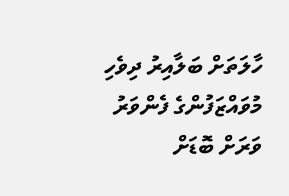ހާލަތަށް ބަލާއިރު ދިވެހި މުވައްޒަފުންގެ ފެންވަރު ވަރަށް ބޮޑަށް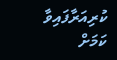ކުރިއަރާފައިވާ ކަމަށް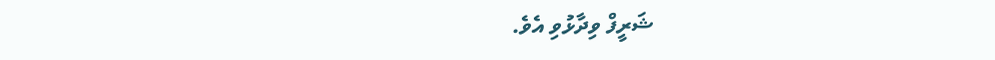ޝަރީފް ވިދާޅުވި އެވެ.